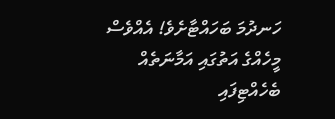ހަނދުމަ ބަހައްޓާށެވެ! އެއްވެސް މީހެއްގެ އަތުގައި އަމާނަތެއް ބެހެއްޓިފައި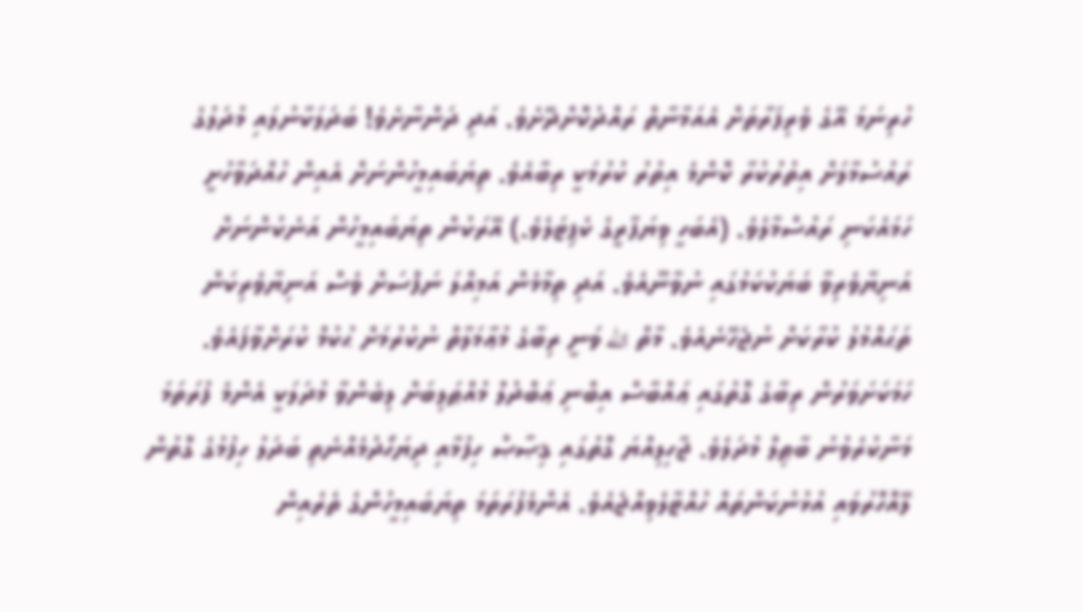ހުރިނަމަ އޭގެ ވެރިފަރާތަށް އެއަމާނާތް ރައްދުކޮށްދޭށެވެ. އަދި ދަންނާށެވެ! ބަދަލަކާނުލައި މުދަލުގެ ރައުސުމާލަށް އިތުރުކުރާ ކޮންމެ އިތުރު ކުރުމަކީ ރިބާއެވެ. ތިޔަބައިމީހުންނަށް އެއިން ހުއްދަވާހުށީ ހަމައެކަނި ރައުސްމާލެވެ. (އެބަހީ ވިޔަފާރީގެ ކެޕިޓަލެވެ.) އޭރަކުން ތިޔަބައިމީހުން އަނެކުންނަށް އަނިޔާވެރިވާ ބަޔަކުކަމުގައި ނުވާނޫއެވެ. އަދި ތިމާމެން އަމިއްލަ ނަފްސަށް ވެސް އަނިޔާވެރިކަން ތަޙައްމުލު ކުރާކަށް ނުޖެހޭނެއެވެ. މާތް الله ވަނީ ރިބާގެ މުޢާމަލާތް ނުކުރުމަށް ޙުކުމް ކުރަށްވާފައެވެ. ހަމަކަށަވަރުން ރިބާގެ ގޮތުގައި ޢައްބާސް އިބްނި ޢަބްދުލް މުއްޠަލިބަށް ލިބެންވާ މުދަލަކީ އެންމެ ފުރަތަމަ މަނާކުރެވުނު ބާޠިލް މުދަލެވެ. ޖާހިލިއްޔަ ގޮތުގައި ޤިޞާޞް ހިފުމާއި ދިޔަހޯދުމެއްނެތި ބަދަލު ހިފުމުގެ ގޮތުން ލޭއޮހޮރުވައި އުޅުނުކަންތައް ހުއްޓާލެވިއްޖެއެވެ. އެންމެފުރަތަމަ ތިޔަބައިމީހުންގެ ތެރެއިން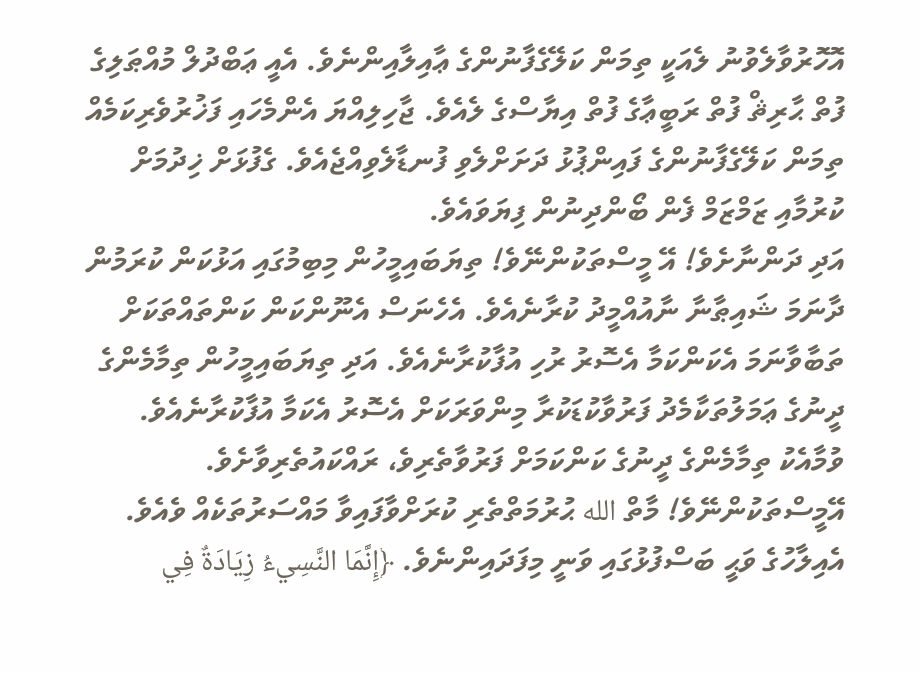އޮހޮރުވާލެވުނު ލެއަކީ ތިމަން ކަލޭގެފާނުންގެ ޢާއިލާއިންނެވެ. އެއީ ޢަބްދުލް މުއްޠަލިގެ ފުތް ޙާރިޘް ފުތް ރަބީޢާގެ ފުތް އިޔާސްގެ ލެއެވެ. ޖާހިލިއްޔަ އެންމެހައި ފަޚުރުވެރިކަމެއް ތިމަން ކަލޭގެފާނުންގެ ފައިންޕުޅު ދަށަށްލެވި ފުނޑާލެވިއްޖެއެވެ. ގެފުޅަށް ޚިދުމަށް ކުރުމާއި ޒަމްޒަމް ފެން ބޯންދިނުން ފިޔަވައެވެ.
އަދި ދަންނާށެވެ! އޭ މީސްތަކުންނޭވެ! ތިޔަބައިމީހުން މިބިމުގައި އަޅުކަން ކުރަމުން ދާނަމަ ޝައިޠާނާ ނާއުއްމީދު ކުރާނެއެވެ. އެހެނަސް އެނޫންކަން ކަންތައްތަކަށް ތަބާވާނަމަ އެކަންކަމާ އެސޮރު ރުހި އުފާކުރާނެއެވެ. އަދި ތިޔަބައިމީހުން ތިމާމެންގެ ދީނުގެ ޢަމަލުތަކާމެދު ފަރުވާކުޑަކުރާ މިންވަރަކަށް އެސޮރު އެކަމާ އުފާކުރާނެއެވެ. ވުމާއެކު ތިމާމެންގެ ދީނުގެ ކަންކަމަށް ފަރުވާތެރިވެ، ރައްކައުތެރިވާށެވެ.
އޭމީސްތަކުންނޭވެ! މާތް الله ޙުރުމަތްތެރި ކުރަށްވާފައިވާ މައްސަރުތަކެއް ވެއެވެ. އެއިލާހުގެ ވަޙީ ބަސްފުޅުގައި ވަނީ މިފަދައިންނެވެ. ﴿إِنَّمَا النَّسِيءُ زِيَادَةٌ فِي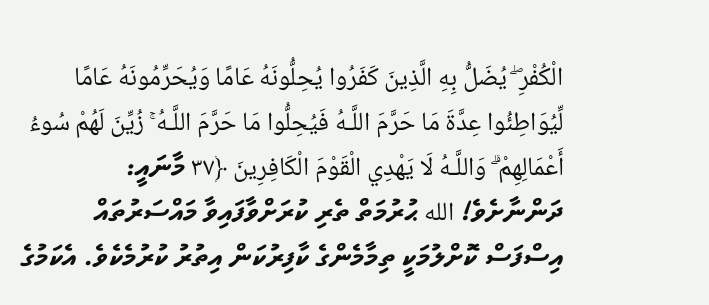الْكُفْرِ ۖ يُضَلُّ بِهِ الَّذِينَ كَفَرُوا يُحِلُّونَهُ عَامًا وَيُحَرِّمُونَهُ عَامًا لِّيُوَاطِئُوا عِدَّةَ مَا حَرَّمَ اللَّـهُ فَيُحِلُّوا مَا حَرَّمَ اللَّـهُ ۚ زُيِّنَ لَهُمْ سُوءُ أَعْمَالِهِمْ ۗ وَاللَّـهُ لَا يَهْدِي الْقَوْمَ الْكَافِرِينَ ﴿٣٧ މާނައީ: ދަންނާށެވެ! الله ޙުރުމަތް ތެރި ކުރަށްވާފައިވާ މައްސަރުތައް އިސްފަސް ކޮށްލުމަކީ ތިމާމެންގެ ކާފިރުކަން އިތުރު ކުރުމެކެވެ. އެކަމުގެ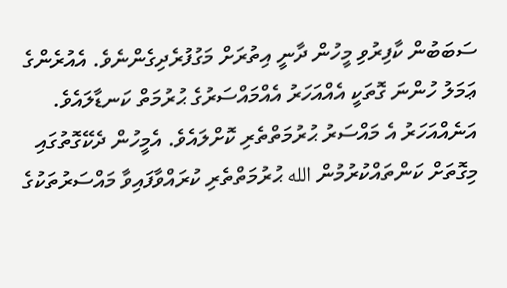ސަބަބުން ކާފިރުވި މީހުން ދާނީ އިތުރަށް މަގުފުރެދިގެންނެވެ. އެއުރެންގެ ޢަމަލު ހުންނަ ގޮތަކީ އެއްއަހަރު އެއްމައްސަރުގެ ޙުރުމަތް ކަނޑާލައެވެ. އަނެއްއަހަރު އެ މައްސަރު ޙުރުމަތްތެރި ކޮށްލައެވެ. އެމީހުން ދެކޭގޮތުގައި މިގޮތަށް ކަންތައްކުރުމުން الله ޙުރުމަތްތެރި ކުރައްވާފައިވާ މައްސަރުތަކުގެ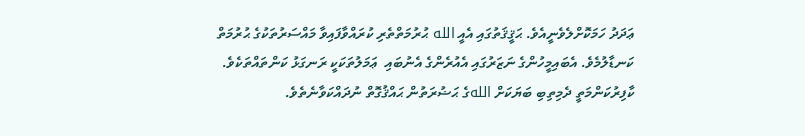ޢަދަދު ހަމަކޮށްލެވެނީއެވެ. ޙަޤީޤަތުގައި އެއީ الله ޙުރުމަތްތެރި ކުރައްވާފައިވާ މައްސަރުތަކުގެ ޙުރުމަތް ކަނޑާލުމެވެ. އެބައިމީހުންގެ ނަޒަރުގައި އެއުރެންގެ އެނުބައި  ޢަމަލުތަކަކީ ރަނގަޅު ކަންތައްތަކެވެ. ކާފިރުކަންމަތީ ދެމިތިބި ބަޔަކަށް اللهގެ ޙަޟުރަތުން ޙައްޤުގޮތް ނުދައްކަވާނެތެވެ.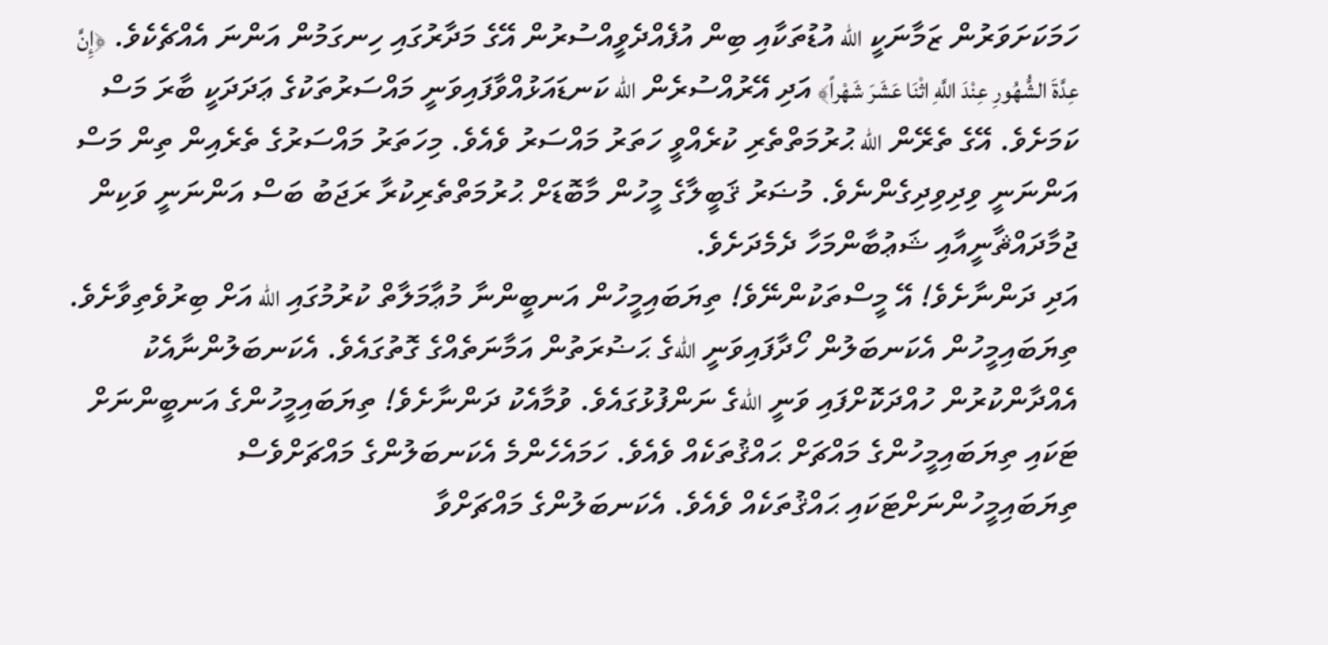ހަމަކަށަވަރުން ޒަމާނަކީ الله އުޑުތަކާއި ބިން އުފެއްދެވީއްސުރުން އޭގެ މަދާރުގައި ހިނގަމުން އަންނަ އެއްޗެކެވެ. ﴿إِنَّ عِدَّةَ الشُّهُورِ عِنْدَ اللَّهِ اثْنَا عَشَرَ شَهْراً﴾ އަދި އޭރުއްސުރެން الله ކަނޑައަޅުއްވާފައިވަނީ މައްސަރުތަކުގެ ޢަދަދަކީ ބާރަ މަސް ކަމަށެވެ. އޭގެ ތެރޭން الله ޙުރުމަތްތެރި ކުރެއްވީ ހަތަރު މައްސަރު ވެއެވެ. މިހަތަރު މައްސަރުގެ ތެރެއިން ތިން މަސް އަންނަނީ ވިދިވިދިގެންނެވެ. މުޟަރު ޤަބީލާގެ މީހުން މާބޮޑަށް ޙުރުމަތްތެރިކުރާ ރަޖަބު ބަސް އަންނަނީ ވަކިން ޖުމާދައްޘާނީއާއި ޝަޢުބާންމަހާ ދެމެދަށެވެ.
އަދި ދަންނާށެވެ! އޭ މީސްތަކުންނޭވެ! ތިޔަބައިމީހުން އަނބީންނާ މުޢާމަލާތް ކުރުމުގައި الله އަށް ބިރުވެތިވާށެވެ. ތިޔަބައިމީހުން އެކަނބަލުން ހޯދާފައިވަނީ اللهގެ ޙަޟުރަތުން އަމާނަތެއްގެ ގޮތުގައެވެ. އެކަނބަލުންނާއެކު އެއްދާންކުރުން ހުއްދަކޮށްފައި ވަނީ اللهގެ ނަންފުޅުގައެވެ. ވުމާއެކު ދަންނާށެވެ! ތިޔަބައިމީހުންގެ އަނބީންނަށް ޓަކައި ތިޔަބައިމީހުންގެ މައްޗަށް ޙައްޤުތަކެއް ވެއެވެ. ހަމައެހެންމެ އެކަނބަލުންގެ މައްޗަށްވެސް ތިޔަބައިމީހުންނަށްޓަކައި ޙައްޤުތަކެއް ވެއެވެ. އެކަނބަލުންގެ މައްޗަށްވާ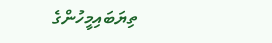ތިޔަބައިމީހުންގެ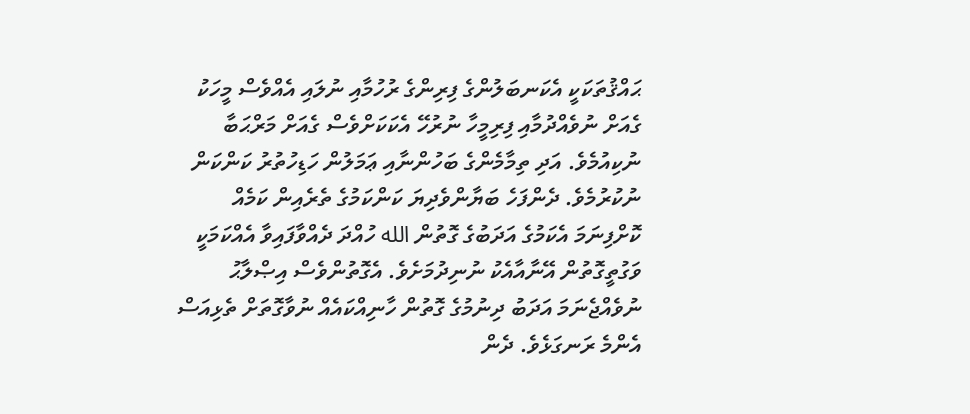ޙައްޤުތަކަކީ އެކަނބަލުންގެ ފިރިންގެ ރުހުމާއި ނުލައި އެއްވެސް މީހަކު ގެއަށް ނުވެއްދުމާއި ފިރިމީހާ ނުރުހޭ އެކަކަށްވެސް ގެއަށް މަރްޙަބާ ނުކިއުމެވެ. އަދި ތިމާމެންގެ ބަހުންނާއި ޢަމަލުން ހަޑިހުތުރު ކަންކަން ނުކުރުމެވެ. ދެންފަހެ ބަޔާންވެދިޔަ ކަންކަމުގެ ތެރެއިން ކަމެއް ކޮށްފިނަމަ އެކަމުގެ އަދަބުގެ ގޮތުން الله ހުއްދަ ދެއްވާފައިވާ އެއްކަމަކީ ވަގުތީގޮތުން އޭނާއާއެކު ނުނިދުމަށެވެ. އެގޮތުންވެސް އިޞްލާޙު ނުވެއްޖެނަމަ އަދަބު ދިނުމުގެ ގޮތުން ހާނިއްކައެއް ނުވާގޮތަށް ތެޅިއަސް އެންމެ ރަނގަޅެވެ. ދެން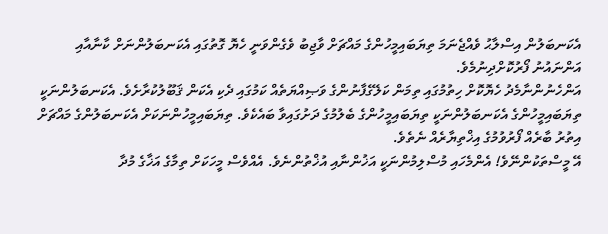އެކަނބަލުން އިސްލާޙު ވެއްޖެނަމަ ތިޔަބައިމީހުންގެ މައްޗަށް ވާޖިބު ވެގެންވަނީ ހެޔޮ ގޮތުގައި އެކަނބަލުންނަށް ކާނާއާއި އަންނައުނު ފޯރުކޮށްދިނުމެވެ.
އަންހެނުންނާމެދު ހެޔޮކޮށް ހިތުމުގައި ތިމަން ކަލޭގެފާނުންގެ ވަޞިއްޔަތެއް ކަމުގައި ދެކި އެކަން ޤަބޫލުކުރާށެވެ. އެކަނބަލުންނަކީ ތިޔަބައިމީހުންގެ އެކަނބަލުންނަކީ ތިޔަބައިމީހުންގެ ބެލުމުގެ ދަށުގައިވާ ބައެކެވެ. ތިޔަބައިމީހުންނަކަށް އެކަނބަލުންގެ މައްޗަށް އިތުރު ބާރެއް ފޯރުވުމުގެ އިޚްތިޔާރެއް ނެތެވެ.
އޭ މީސްތަކުންނޭވެ! އެންމެހައި މުސްލިމުންނަކީ އަޚުންނާއި އުޚްތުންނެވެ. އެއްވެސް މީހަކަށް ތިމާގެ އަޚާގެ މުދާ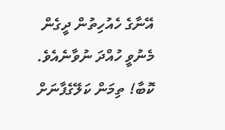އޭނާގެ ހެއުހިތުން ދީގެން މެނުވީ ހުއްދަ ނުވާނެއެވެ. ކޮބާ! ތިމަން ކަލޭގެފާނަށް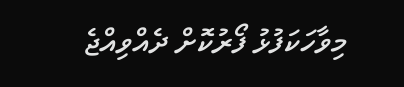މިވާހަކަފުޅު ފޯރުކޮށް ދެއްވިއްޖެ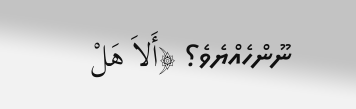ނޫންހެއްޔެވެ؟ ﴿أَلاَ هَلْ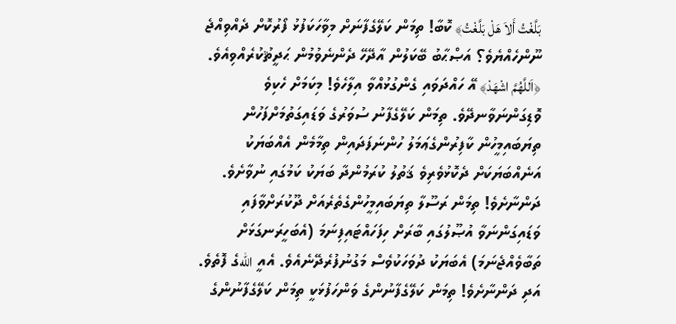بَلَّغْتُ أَلاَ هَلْ بَلَّغْتُ﴾ ކޮބާ! ތިމަން ކަލޭގެފާނަށް މިވާހަކަފުޅު ފޯރުކޮށް ދެއްވިއްޖެ ނޫންހެއްޔެވެ؟ އަޞްޙާބު ބޭކަލުން އާދޭހޭ ދެންނެވުމުން ޙަދީޘުކުރެއްވިއެވެ. ﴿اَللَّهُمَّ اشْهَدْ﴾ އޭ ހައްދަވައި ގެންގުޅުއްވާ އިލާހެވެ! މިކަމަށް ހެކިވެ ވޮޑިގަންނަވާނދޭވެ. ތިމަން ކަލޭގެފާނު ސުވަރުގެ ވަޑައިގަތުމަށްފަހުން ތިޔަބައިމީހުން ކާފިރުންގެޢަމަލު ހުންނަފަދައިން ތިމާމެން އެއްބަޔަކު އަނެއްބަޔަކަށް ދެކޮޅުވެރިވެ ޤަތުލު ކުރަމުންދާ ބަޔަކު ކަމުގައި ނުވާށެވެ. ދަންނާށެވެ! ތިމަން ރަސޫލާ ތިޔަބައިމީހުންގެތެރެއަށް ދޫކުރަށްވާފައި ވަޑައިގަންނަވާ އުޞޫލުގައި ބާރަށް ހިފަހައްޓައިފިނަމަ (އެބަހީރަނގަޅަށް ތަބާވެއްޖެނަމަ) އެބަޔަކު ދުވަހަކުވެސް މަގުނުފުރެދޭނެއެވެ. އެއީ اللهގެ ފޮތެވެ. އަދި ދަންނާށެވެ! ތިމަން ކަލޭގެފާނުންގެ ވަންހަފުޅަކީ ތިމަން ކަލޭގެފާނުންގެ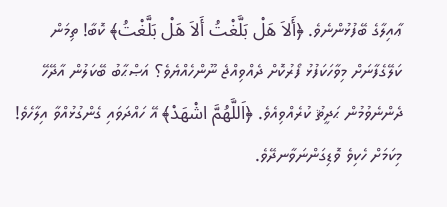ޢާއިލާގެ ބޭފުޅުންނެވެ. ﴿أَلاَ هَلْ بَلَّغْتُ أَلاَ هَلْ بَلَّغْتُ﴾ ކޮބާ! ތިމަން ކަލޭގެފާނަށް މިވާހަކަފުޅު ފޯރުކޮށް ދެއްވިއްޖެ ނޫންހެއްޔެވެ؟ އަޞްޙާބު ބޭކަލުން އާދޭހޭ ދެންނެވުމުން ޙަދީޘު ކުރެއްވިއެވެ. ﴿اَللَّهُمَّ اشْهَدْ﴾ އޭ ހައްދަވައި ގެންގުޅުއްވާ އިލާހެވެ! މިކަމަށް ހެކިވެ ވޮޑިގަންނަވާނދޭވެ.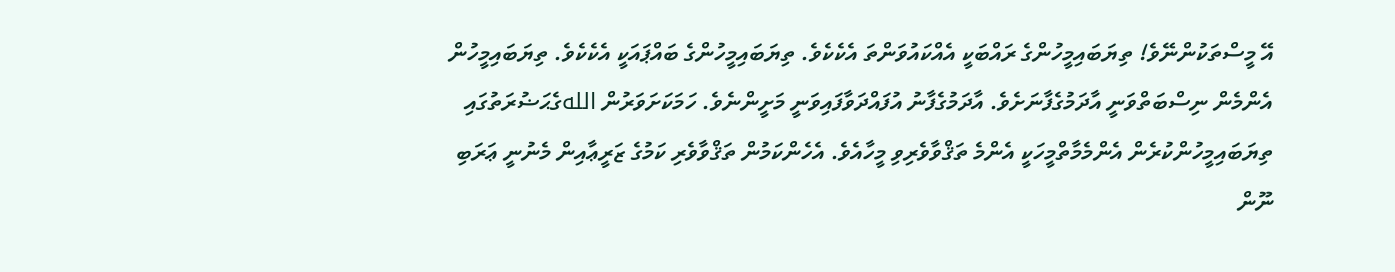އޭ މީސްތަކުންނޭވެ! ތިޔަބައިމީހުންގެ ރައްބަކީ އެއްކައުވަންތަ އެކެކެވެ. ތިޔަބައިމީހުންގެ ބައްޕައަކީ އެކެކެވެ. ތިޔަބައިމީހުން އެންމެން ނިސްބަތްވަނީ އާދަމުގެފާނަށެވެ. އާދަމުގެފާނު އުފައްދަވާފައިވަނީ މަށީންނެވެ. ހަމަކަށަވަރުން اللهގެޙަޟުރަތުގައި ތިޔަބައިމީހުންކުރެން އެންމެމާތްމީހަކީ އެންމެ ތަޤްވާވެރިވި މީހާއެވެ. އެހެންކަމުން ތަޤްވާވެރި ކަމުގެ ޒަރީޢާއިން މެނުނީ ޢަރަބި ނޫން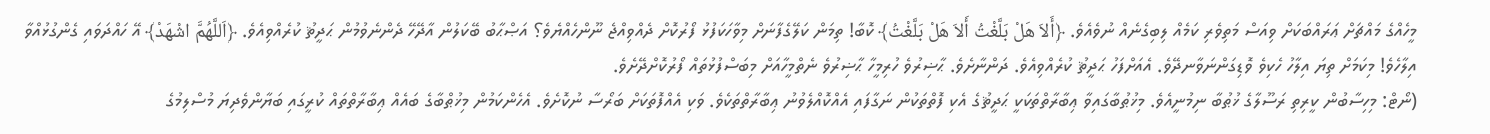މީހެއްގެ މައްޗަށް ޢަރައްބަކަށް ވިއަސް މަތިވެރި ކަމެއް ލިބިގެނެއް ނުވެއެވެ. ﴿أَلاَ هَلْ بَلَّغْتُ أَلاَ هَلْ بَلَّغْتُ﴾ ކޮބާ! ތިމަން ކަލޭގެފާނަށް މިވާހަކަފުޅު ފޯރުކޮށް ދެއްވިއްޖެ ނޫންހެއްޔެވެ؟ އަޞްޙާބު ބޭކަލުން އާދޭހޭ ދެންނެވުމުން ޙަދީޘު ކުރެއްވިއެވެ. ﴿اَللَّهُمَّ اشْهَدْ﴾ އޭ ހައްދަވައި ގެންގުޅުއްވާ އިލާހެވެ! މިކަމަށް ތިޔަ އިލާހު ހެކިވެ ވޮޑިގަންނަވާނދޭވެ. އެއަށްފަހު ޙަދީޘު ކުރެއްވިއެވެ. ދަންނާށެވެ. ޙާޟިރުވެ ހުރިމީހާ ޙާޟިރުވެ ނެތްމީހާއަށް މިބަސްފުޅުތައް ފޯރުކޮށްދޭށެވެ.
(ނޯޓް: މިހިސާބުން ކީރިތި ރަސޫލާގެ ޚުޠުބާ ނިމުނީއެވެ. މިޚުޠުބާގައިވާ ޢިބާރާތްތަކަކީ ޙަދީޘުގެ އެކި ފޮތްތަކުން ނަގާފައި އެއްކޮއްލެވުނު ޢިބާރާތްތަކެވެ. ވަކި އެއްފޮތަކަށް ބަރޯސާ ނުކޮށެވެ. އެހެންކަމުން މިޚުޠްބާގެ ބައެއް ޢިބާރާތްތައް ކުރީގައި ބަޔާންވެދިޔަ މުސްލިމުގެ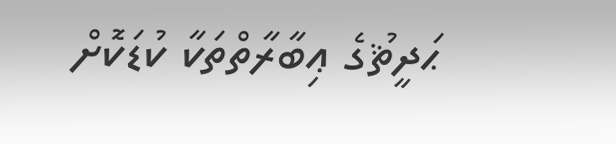ޙަދީޘުގެ ޢިބާރާތްތަކާ ކުޑަކޮށް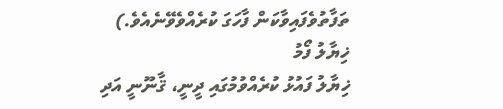ތަފާތުވެފައިވާކަން ފާހަގަ ކުރެއްވެވޭނެއެވެ.)
ޚިޔާލު ފޯމު
ޚިޔާލު ފައުޅު ކުރެއްވުމުގައި ދީނީ، ޤާނޫނީ އަދި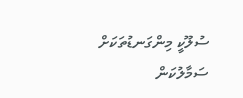ސުލޫކީ މިންގަނޑުތަކަށް ސަމާލުކަން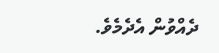ދެއްވުން އެދެމެވެ.